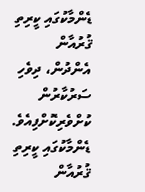ޑެންމާކުގައި ކީރިތި ޤުރުއާން އެންދުން، ދިވެހި ސަރުކާރުން ކުށްވެރިކޮށްފިއެވެ.
ޑެންމާކުގައި ކީރިތި ޤުރުއާން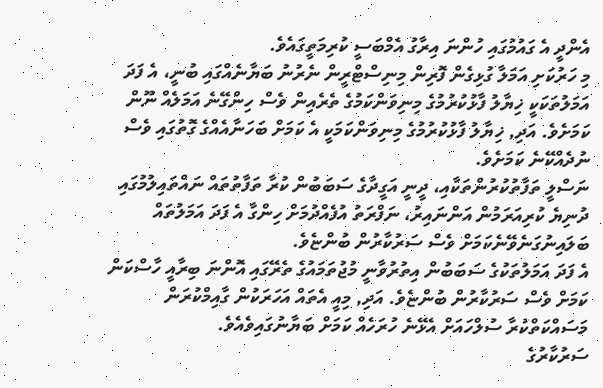އެންދީ އެ ގައުމުގައި ހުންނަ އިރާގު އެމްބަސީ ކުރިމަތީގައެވެ.
މި ހަރުކަށި އަމަލާ ގުޅިގެން ފޮރިން މިނިސްޓްރީން ނެރުނު ބަޔާނެއްގައި ބުނީ، އެ ފަދަ އަމަލުތަކަކީ ޚިޔާލު ފާޅުކުރުމުގެ މިނިވަންކަމުގެ ތެރެއިން ވެސް ހިންގޭނެ އަމަލެއް ނޫން ކަމަށެވެ. އަދި, ޚިޔާލު ފާޅުކުރުމުގެ މިނިވަންކަމަކީ އެ ކަމަށް ބަހަނާއެއްގެ ގޮތުގައި ވެސް ނުދެއްކޭނެ ކަމަށެވެ.
ނަސްލީ ތަފާތުކުރުންތަކާއި، ދީނީ އަގީދާގެ ސަބަބުން ކުރާ ތަފާތުތައް ނައްތައިލުމުގައި ދުނިޔެ ކުރިއަރަމުން އަންނައިރު، ނަފްރަތު އުފެއްދުމަށް ހިންގާ އެ ފަދަ އަމަލުތައް ބަލައިނުގަނެވޭނެކަމަށް ވެސް ސަރުކާރުން ބުންޏެވެ.
އެ ފަދަ އަމަލުތަކުގެ ސަބަބުން އިތުރުވާނީ މުޖުތަމައުގެ ތެރޭގައި އޮންނަ ބިރާއީ ހާސްކަން ކަމަށް ވެސް ސަރުކާރުން ބުންޏެވެ. އަދި, މިއީ އެތައް އަހަރަކުން ގާއިމްކުރަން މަސައްކަތްކުރާ ސުލްހައަށް އެޅޭނެ ހުރަހެއް ކަމަށް ބަޔާނުގައިވެއެވެ.
ސަރުކާރުގެ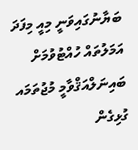ބަޔާނުގައިވަނީ މިއީ މިފަދަ އަމަލުތައް ހުއްޓުވުމަށް ބައިނަލްއަޤްވާމީ މުޖުތަމައ ގުޅިގެން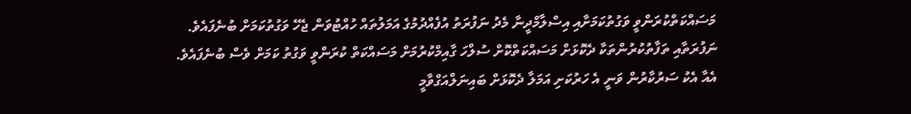މަސައްކަތްކުރަންވީ ވަގުތުކަމަށާއި އިސްލާމްދީނާ މެދު ނަފުރަތު އުފެއްދުމުގެ އަމަލުތައް ހުއްޓުވަން ޖެހޭ ވަގުތުކަމަށް ބުނެފައެވެ.
ނަފުރަތާއި ތަފާތުކުރުންތަކާ ދެކޮޅަށް މަސައްކަތްކޮށް ސުލްހަ ގާއިމްކުރުމަށް މަސައްކަތް ކުރަންވީ ވަގުތު ކަމަށް ވެސް ބުނެފައެވެ.
އެއާ އެކު ސަރުކާރުން ވަނީ އެ ހަރުކަށި އަމަލާ ދެކޮޅަށް ބައިނަލްއަގްވާމީ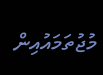މުޖުތަމައުއިން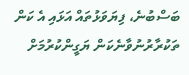ބަސްބުނެ، ފިޔަވަޅުތައް އަޅައި އެ ކަން ތަކުރާރުނުވާނެކަން ޔަގީންކުރުމަށް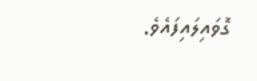ގޮވައިލައިފައެވެ.